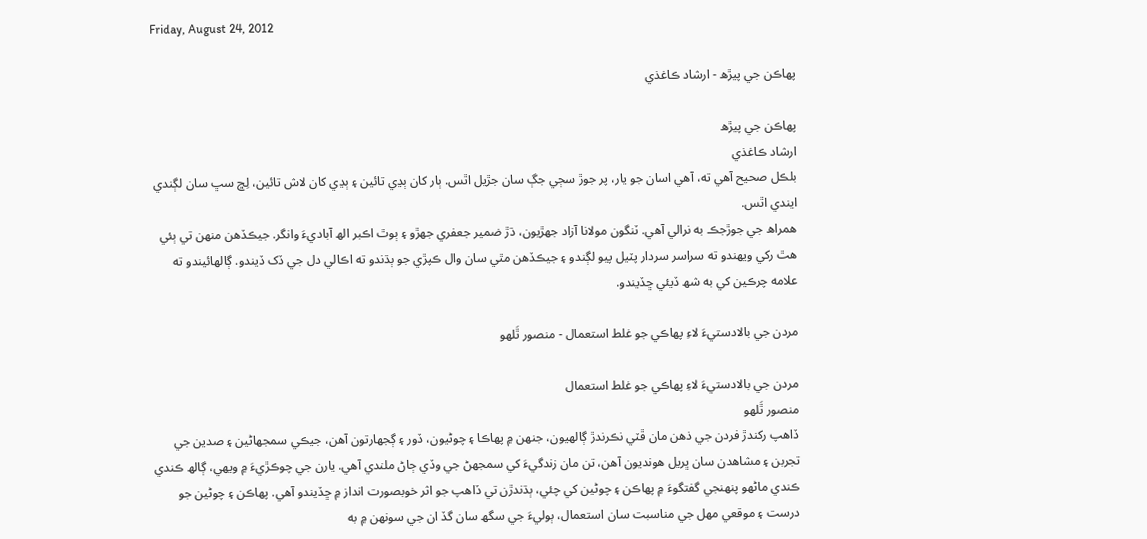Friday, August 24, 2012

پهاڪن جي پيڙھ - ارشاد ڪاغذي

پھاڪن جي پيڙھ
ارشاد ڪاغذي
بلڪل صحيح آهي ته، آهي اسان جو يار، پر جوڙ سڄي جڳ سان جڙيل اٿس. ٻار کان ٻڍي تائين ۽ ٻڍي کان لاش تائين، لِڇ سڀ سان لڳندي ايندي اٿس.
همراھ جي جوڙجڪ به نرالي آهي. ٽنگون مولانا آزاد جهڙيون، ڌڙ ضمير جعفري جهڙو ۽ ٻوٿ اڪبر الھ آباديءَ وانگر. جيڪڏهن منهن تي ٻئي هٿ رکي ويهندو ته سراسر سردار پٽيل پيو لڳندو ۽ جيڪڏهن مٿي سان وال ڪپڙي جو ٻڌندو ته اڪالي دل جي ڏک ڏيندو. ڳالهائيندو ته علامه چرڪين کي به شھ ڏيئي ڇڏيندو.

مردن جي بالادستيءَ لاءِ پهاڪي جو غلط استعمال - منصور ٿَلهو

مردن جي بالادستيءَ لاءِ پهاڪي جو غلط استعمال
منصور ٿَلهو
ڏاهپ رکندڙ فردن جي ذهن مان ڦٽي نڪرندڙ ڳالهيون، جنهن ۾ پهاڪا ۽ چوڻيون، ڏور ۽ ڳجهارتون آھن، جيڪي سمجهاڻين ۽ صدين جي تجربن ۽ مشاهدن سان ڀريل هونديون آهن، تن مان زندگيءَ کي سمجهڻ جي وڏي ڄاڻ ملندي آهي. يارن جي چوڪڙيءَ ۾ ويهي، ڳالھ ڪندي ڪندي ماڻهو پنهنجي گفتگوءَ ۾ پهاڪن ۽ چوڻين کي چئي، ٻڌندڙن تي ڏاهپ جو اثر خوبصورت انداز ۾ ڇڏيندو آهي. پهاڪن ۽ چوڻين جو درست ۽ موقعي مهل جي مناسبت سان استعمال، ٻوليءَ جي سگھ سان گڏ ان جي سونهن ۾ به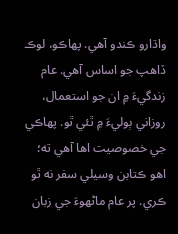واڌارو ڪندو آهي. پهاڪو، لوڪ ڏاهپ جو اساس آهي. عام زندگيءَ ۾ ان جو استعمال، روزاني ٻوليءَ ۾ ٿئي ٿو. پهاڪي جي خصوصيت اها آهي ته؛ اهو ڪتابن وسيلي سفر نه ٿو ڪري. پر عام ماڻهوءَ جي زبان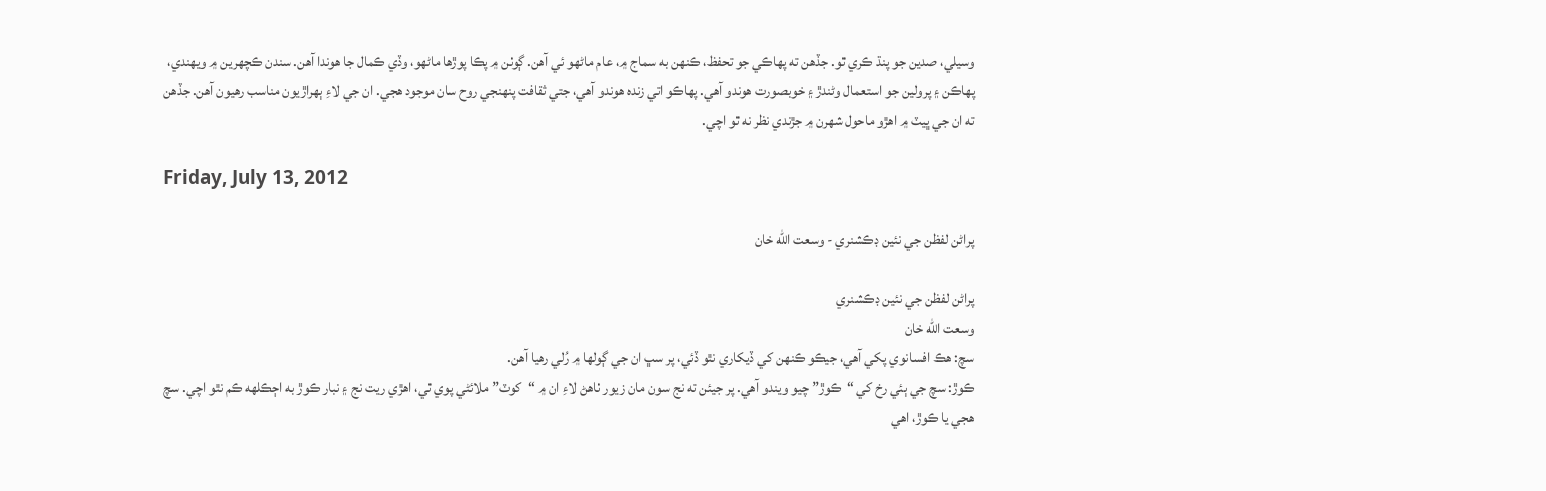وسيلي، صدين جو پنڌ ڪري ٿو. جڏھن ته پهاڪي جو تحفظ، ڪنهن به سماج ۾، عام ماڻهو ئي آهن. ڳوٺن ۾ پڪا پوڙها ماڻهو، وڏي ڪمال جا هوندا آهن. سندن ڪچهرين ۾ ويهندي، پهاڪن ۽ پرولين جو استعمال وڻندڙ ۽ خوبصورت هوندو آهي. پهاڪو اتي زنده هوندو آهي، جتي ثقافت پنهنجي روح سان موجود هجي. ان جي لاءِ ٻهراڙيون مناسب رهيون آهن. جڏهن ته ان جي ڀيٽ ۾ اهڙو ماحول شهرن ۾ جڙندي نظر نه ٿو اچي.

Friday, July 13, 2012

پراڻن لفظن جي نئين ڊڪشنري - وسعت الله خان

پراڻن لفظن جي نئين ڊڪشنري
وسعت الله خان
سچ: هڪ افسانوي پکي آهي، جيڪو ڪنهن کي ڏيکاري نٿو ڏئي، پر سڀ ان جي ڳولها ۾ رُلي رهيا آهن.
ڪوڙ: سچ جي ٻئي رخ کي “ڪوڙ” چيو ويندو آهي. پر جيئن ته نج سون مان زيور ٺاهڻ لاءِ ان ۾ “کوٽ” ملائڻي پوي ٿي، اهڙي ريت نج ۽ نبار ڪوڙ به اڄڪلهه ڪم نٿو اچي. سچ هجي يا ڪوڙ، اهي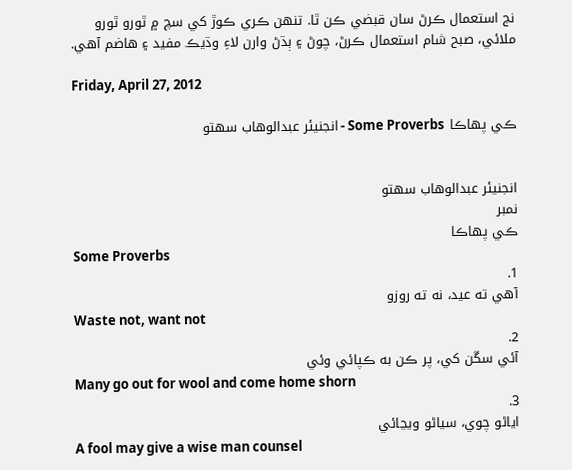نج استعمال ڪرڻ سان قبضي ڪن ٿا. تنهن ڪري ڪوڙ کي سچ ۾ ٿورو ٿورو ملائي، صبح شام استعمال ڪرڻ، چوڻ ۽ ٻڌڻ وارن لاءِ وڌيڪ مفيد ۽ هاضم آهي.

Friday, April 27, 2012

ڪي پھاڪا Some Proverbs - انجنيئر عبدالوھاب سھتو


انجنيئر عبدالوھاب سھتو
نمبر
ڪي پھاڪا
Some Proverbs
1.
آھي ته عيد، نه ته روزو
Waste not, want not
2.
آئي سڱن کي، پر ڪن به ڪپائي وئي
Many go out for wool and come home shorn
3.
اياڻو چوي، سياڻو ويڃائي
A fool may give a wise man counsel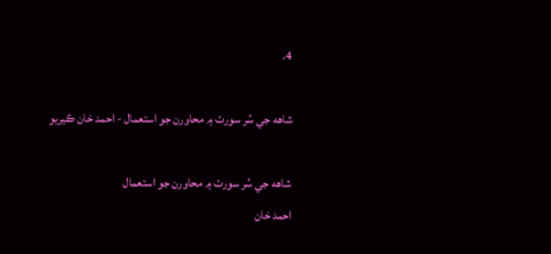4.

شاهه جي سُر سورٺ ۾ محاورن جو استعمال - احمد خان ڪيريو

شاهه جي سُر سورٺ ۾ محاورن جو استعمال
احمد خان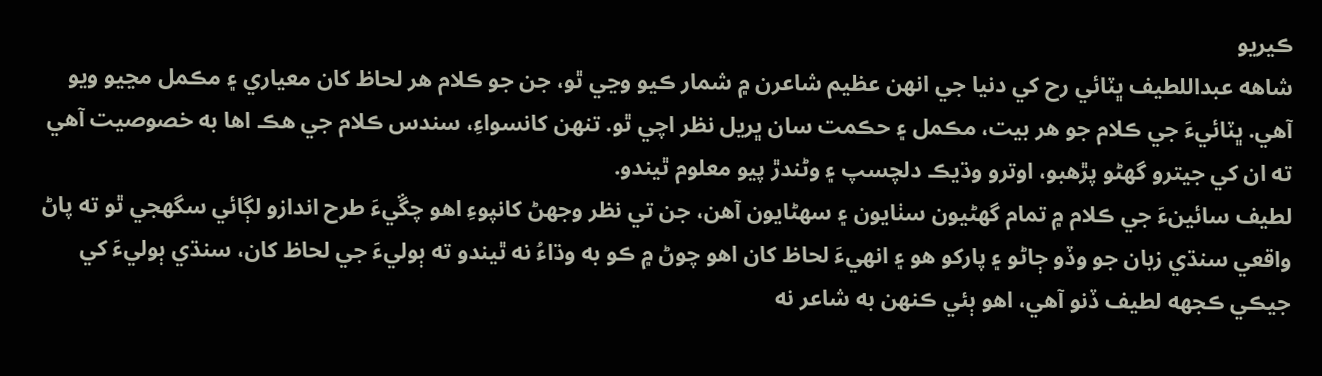ڪيريو
شاهه عبداللطيف ڀٽائي رح کي دنيا جي انهن عظيم شاعرن ۾ شمار ڪيو وڃي ٿو، جن جو ڪلام هر لحاظ کان معياري ۽ مڪمل مڃيو ويو آهي. ڀٽائيءَ جي ڪلام جو هر بيت، مڪمل ۽ حڪمت سان ڀريل نظر اچي ٿو. تنهن کانسواءِ، سندس ڪلام جي هڪ اها به خصوصيت آهي ته ان کي جيترو گهڻو پڙهبو، اوترو وڌيڪ دلچسپ ۽ وڻندڙ پيو معلوم ٿيندو.
لطيف سائينءَ جي ڪلام ۾ تمام گهڻيون سٺايون ۽ سهڻايون آهن، جن تي نظر وجهڻ کانپوءِ اهو چڱيءَ طرح اندازو لڳائي سگهجي ٿو ته پاڻ واقعي سنڌي زبان جو وڏو ڄاڻو ۽ پارکو هو ۽ انهيءَ لحاظ کان اهو چوڻ ۾ ڪو به وڌاءُ نه ٿيندو ته ٻوليءَ جي لحاظ کان، سنڌي ٻوليءَ کي جيڪي ڪجهه لطيف ڏنو آهي، اهو ٻئي ڪنھن به شاعر نه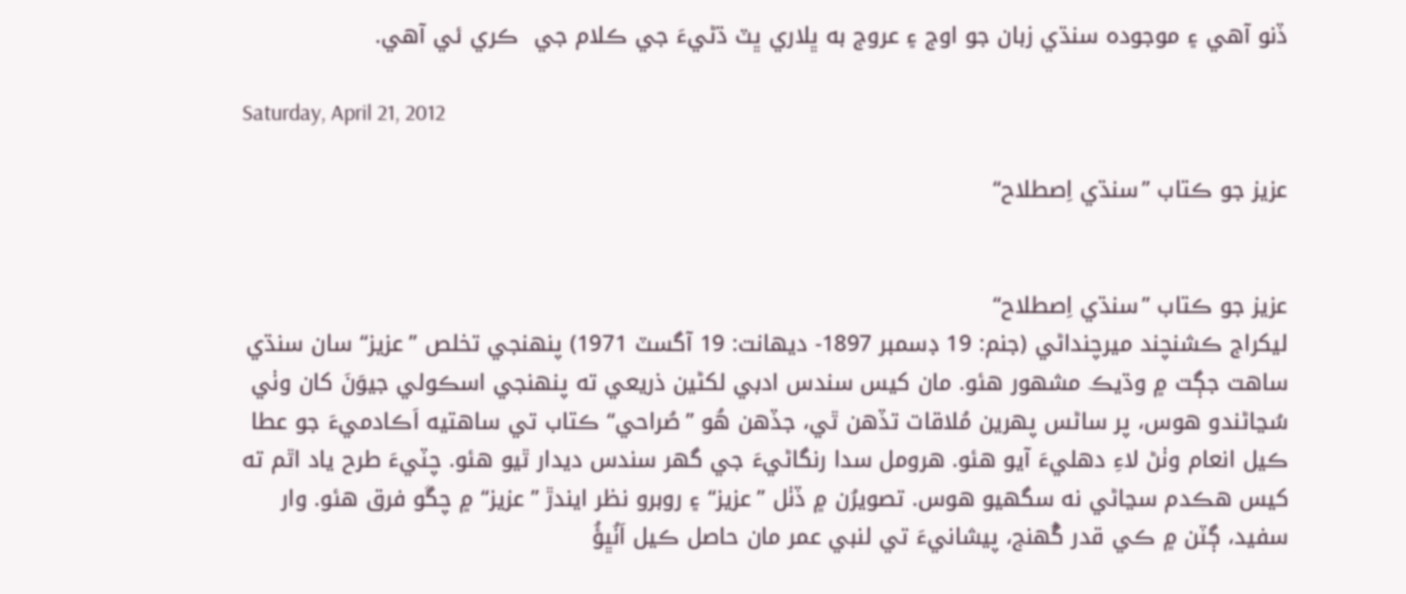ڏنو آهي ۽ موجوده سنڌي زبان جو اوج ۽ عروج به ڀلاري ڀٽ ڌڻيءَ جي ڪلام جي  ڪري ئي آهي.

Saturday, April 21, 2012

عزيز جو ڪتاب ”سنڌي اِصطلاح“


عزيز جو ڪتاب ”سنڌي اِصطلاح“
ليکراج ڪشنچند ميرچنداڻي (جنم: 19 ڊسمبر 1897- ديھانت: 19 آگسٽ 1971) پنھنجي تخلص ”عزيز“ سان سنڌي ساهت جڳت ۾ وڌيڪ مشھور هئو. مان کيس سندس ادبي لکڻين ذريعي ته پنھنجي اسڪولي جيوَنَ کان وٺي سُڃاڻندو هوس، پر ساڻس پھرين مُلاقات تڏهن ٿي، جڏهن هُو ”صُراحي“ ڪتاب تي ساهتيه اَڪادميءَ جو عطا ڪيل انعام وٺڻ لاءِ دهليءَ آيو هئو. هرومل سدا رنگاڻيءَ جي گهر سندس ديدار ٿيو هئو. چٽيءَ طرح ياد اٿم ته کيس هڪدم سڃاڻي نه سگهيو هوس. تصويرُن ۾ ڏٺل ”عزيز“ ۽ روبرو نظر ايندڙ ”عزيز“ ۾ چڱو فرق هئو. وار سفيد، ڳٽن ۾ ڪي قدر گُهنج، پيشانيءَ تي لنبي عمر مان حاصل ڪيل اَنُڀؤُ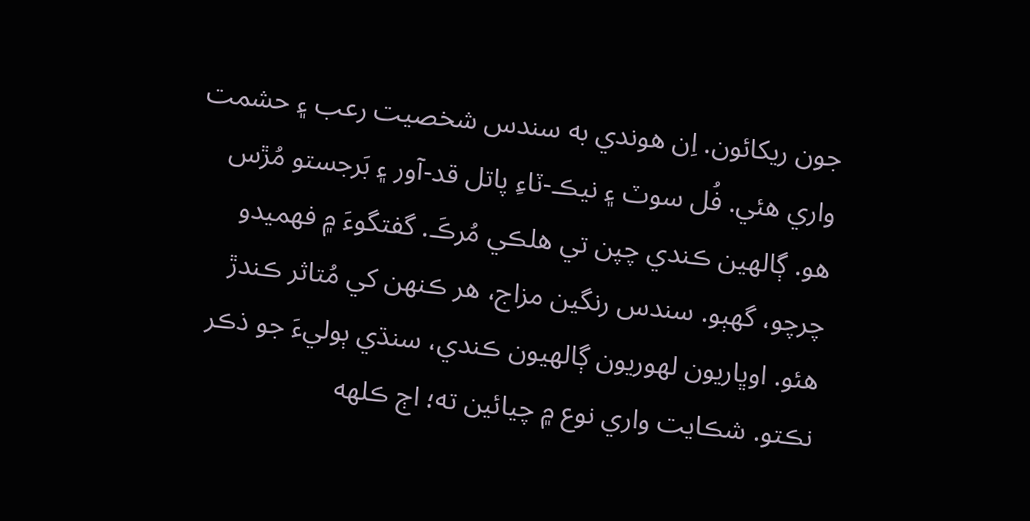جون ريکائون. اِن هوندي به سندس شخصيت رعب ۽ حشمت واري هئي. فُل سوٽ ۽ نيڪ-ٽاءِ پاتل قد-آور ۽ بَرجستو مُڙس هو. ڳالهين ڪندي چپن تي هلڪي مُرڪَ. گفتگوءَ ۾ فهميدو چرچو، گهٻو. سندس رنگين مزاج، هر ڪنهن کي مُتاثر ڪندڙ هئو. اوڀاريون لھوريون ڳالهيون ڪندي، سنڌي ٻوليءَ جو ذڪر نڪتو. شڪايت واري نوع ۾ چيائين ته؛ اڄ ڪلهه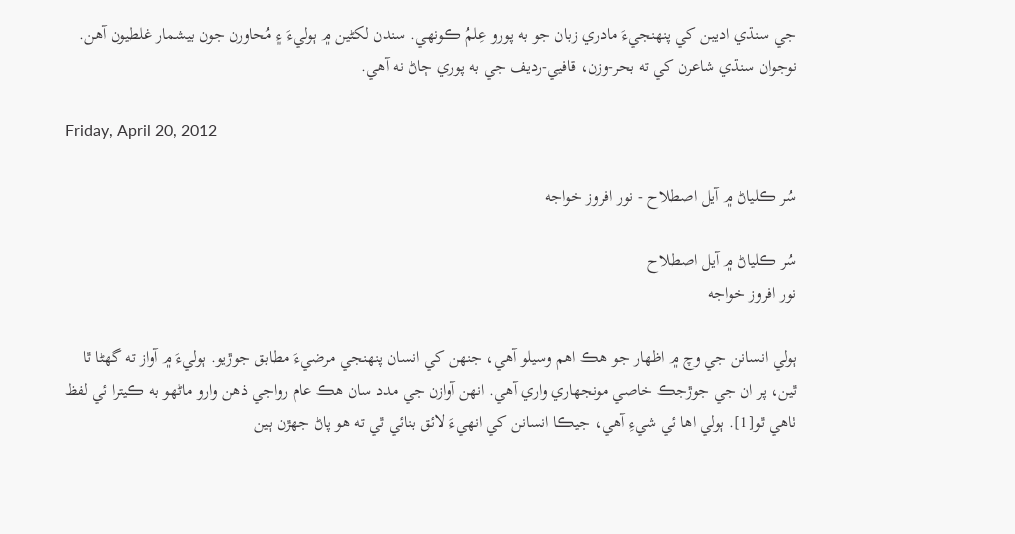جي سنڌي اديبن کي پنھنجيءَ مادري زبان جو به پورو عِلمُ ڪونهي. سندن لکڻين ۾ ٻوليءَ ۽ مُحاورن جون بيشمار غلطيون آهن. نوجوان سنڌي شاعرن کي ته بحر-وزن، قافيي-رديف جي به پوري ڄاڻ نه آهي.

Friday, April 20, 2012

سُر ڪلياڻ ۾ آيل اصطلاح - نور افروز خواجه

سُر ڪلياڻ ۾ آيل اصطلاح
نور افروز خواجه

ٻولي انسانن جي وچ ۾ اظھار جو هڪ اهم وسيلو آهي، جنھن کي انسان پنھنجي مرضيءَ مطابق جوڙيو. ٻوليءَ ۾ آواز ته گهڻا ٿا ٿين، پر ان جي جوڙجڪ خاصي مونجهاري واري آهي. انھن آوازن جي مدد سان هڪ عام رواجي ذهن وارو ماڻهو به ڪيترا ئي لفظ ٺاهي ٿو[1]. ٻولي اها ئي شيءِ آهي، جيڪا انسانن کي انھيءَ لائق بنائي ٿي ته هو پاڻ جھڙن ٻين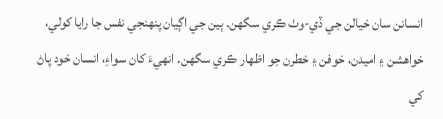انسانن سان خيالن جي ڏي-وٺ ڪري سگهن. ٻين جي اڳيان پنھنجي نفس جا رايا کولي، خواهشن ۽ اميدن، خوفن ۽ خطرن جو اظھار ڪري سگھن. انھيءَ کان سواءِ، انسان خود پاڻ کي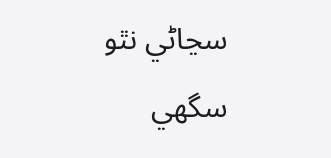سڃاڻي نٿو سگهي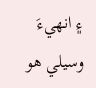۽ انھيءَ وسيلي هو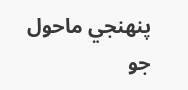پنھنجي ماحول جو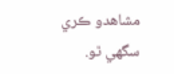مشاهدو ڪري سگهي ٿو.